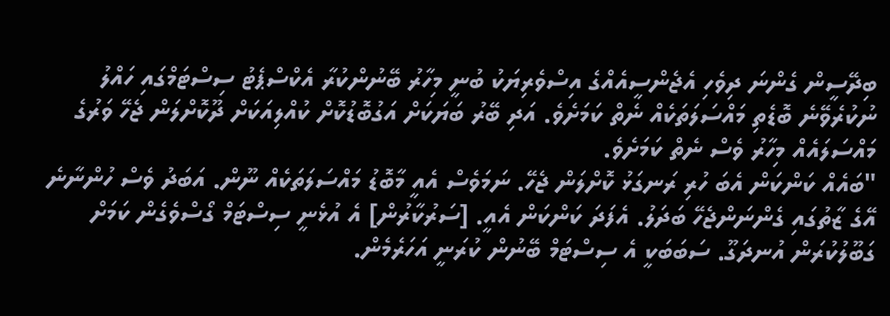ބިދޭސީން ގެންނަ ދިވެހި އެޖެންސީއެއްގެ އިސްވެރިޔަކު ބުނީ މިހާރު ބޭނުންކުރާ އެކްސްޕެޓު ސިސްޓަމްގައި ހައްލު ނުކުރެވޭނެ ބޮޑެތި މައްސަލަތަކެއް ނެތް ކަމަށެވެ. އަދި ބޭރު ބަޔަކަށް އަގުބޮޑުކޮށް ކުއްލިއަކަށް ދޫކޮށްލަން ޖެހޭ ވަރުގެ މައްސަލައެއް މިހާރު ވެސް ނެތް ކަމަށެވެ.
"ބައެއް ކަންކަން އެބަ ހުރި ރަނގަޅު ކޮށްލަން ޖެހޭ. ނަމަވެސް އެއީ މާބޮޑު މައްސަލަތަކެއް ނޫން. އަބަދު ވެސް ހުންނާނެ އޭގެ ޒާތުގައި ގެންނަންޖެހޭ ބަދަލު. އެފަދަ ކަންކަން އެއީ. [ސަރުކާރުން] އެ އުޅެނީ ސިސްޓަމް ގޯސްވެގެން ކަމަށް ގަބޫލުކުރަން އުނދަގޫ. ސަބަބަކީ އެ ސިސްޓަމް ބޭނުން ކުރަނީ އަހަރެމެން.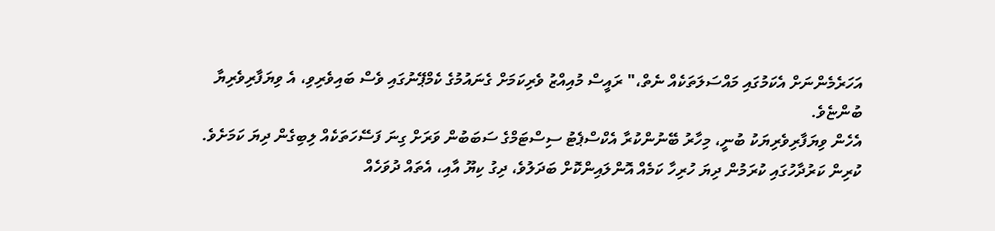އަހަރެމެންނަށް އެކަމުގައި މައްސަލަތަކެއް ނެތް،" ރައީސް މުއިއްޒު ވެރިކަމަށް ގެނައުމުގެ ކެމްޕޭނުގައި ވެސް ބައިވެރިވި، އެ ވިޔަފާރިވެރިޔާ ބުންޏެވެ.
އެހެން ވިޔަފާރިވެރިޔަކު ބުނީ، މިހާރު ބޭނުންކުރާ އެކްސްޕެޓު ސިސްޓަމްގެ ސަބަބުން ވަރަށް ގިނަ ފަސޭހަތަކެއް ލިބިގެން ދިޔަ ކަމަށެވެ. ކުރިން ކަރުދާހުގައި ކުރަމުން ދިޔަ ހުރިހާ ކަމެއް އޮންލައިންކޮށް ބަދަލުވެ، ދިގު ކިޔޫ އާއި، އެތައް ދުވަހެއް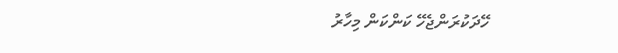ހޭދަކުރަންޖެހޭ ކަންކަން މިހާރު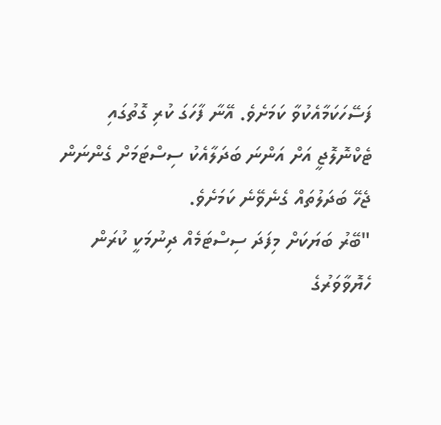ފަސޭހަކަމާއެކުވާ ކަމަށެވެ. އޭނާ ފާހަގަ ކުރި ގޮތުގައި ޓެކްނޮލޮޖީ އަށް އަންނަ ބަދަލާއެކު ސިސްޓަމަށް ގެންނަން ޖެހޭ ބަދަލުތައް ގެނެވޭނެ ކަމަށެވެ.
"ބޭރު ބަޔަކަށް މިފަދަ ސިސްޓަމެއް ދިނުމަކީ ކުރަން ހެޔޮވާވަރުގެ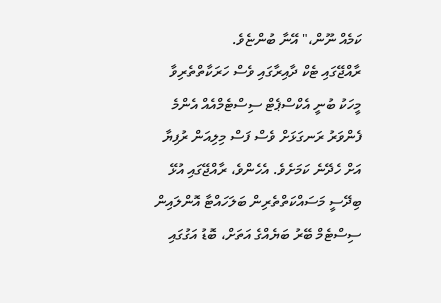ކަމެއް ނޫން،" އޭނާ ބުންޏެވެ.
ރާއްޖޭގައި ޓެކް ދާއިރާގައި ވެސް ހަރަކާތްތެރިވާ މީހަކު ބުނީ އެކްސްޕެޓް ސިސްޓެމްއެއް އެންމެ ފެންވަރު ރަނގަޅަށް ވެސް ފަސް މިލިއަން ރުފިޔާ އަށް ހެދޭނެ ކަމަށެވެ. އެހެންވެ، ރާއްޖޭގައި އުޅޭ ބިދޭސީ މަސައްކަތްތެރިން ބަލަހައްޓާ އޮންލައިން ސިސްޓެމް ބޭރު ބަޔެއްގެ އަތަށް، ބޮޑު އަގުގައި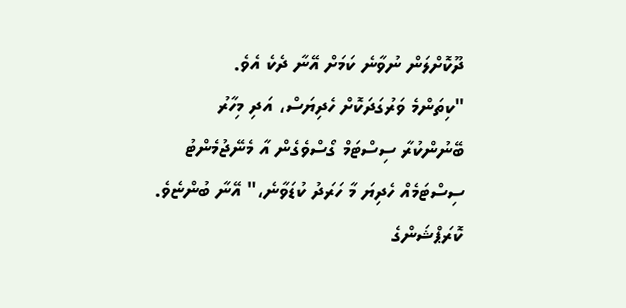ދޫކޮށްލަން ނުވާނެ ކަމަށް އޭނާ ދެކެ އެވެ.
"ކިތަންމެ ވަރުގަދަކޮށް ހެދިޔަސް، އަދި މިހާރު ބޭނުންކުރާ ސިސްޓަމް ގޯސްވެގެން އާ މެނޭޖުމެންޓު ސިސްޓަމެއް ހެދިޔަ މާ ހަރަދު ކުޑަވާނެ،" އޭނާ ބުންޏެވެ.
ކޮރަޕްޝަންގެ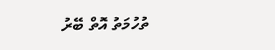ތުހުމަތު އޮތް ބޭރު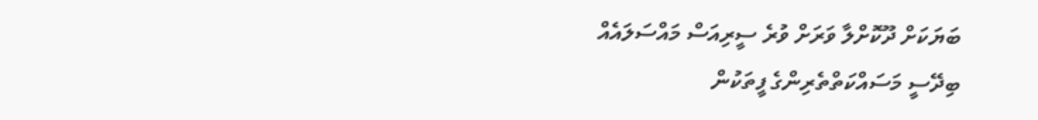ބަޔަކަށް ދޫކޮށްލާ ވަރަށް ވުރެ ސީރިއަސް މައްސަލައެއް
ބިދޭސީ މަސައްކަތްތެރިންގެ ފީތަކުން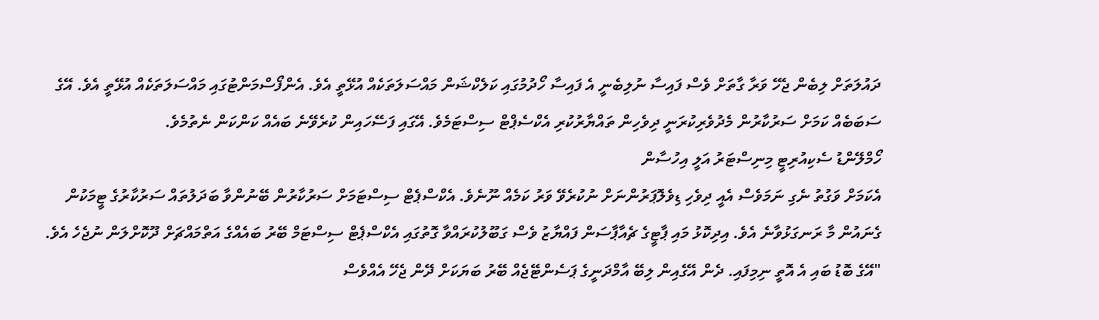ދައުލަތަށް ލިބެން ޖެހޭ ވަރާ ގާތަށް ވެސް ފައިސާ ނުލިބެނީ އެ ފައިސާ ހޯދުމުގައި ކަލެކްޝަން މައްސަލަތަކެއް އުޅޭތީ އެވެ. އެންފޯސްމަންޓުގައި މައްސަލަތަކެއް އުޅޭތީ އެވެ. އޭގެ ސަބަބެއް ކަމަށް ސަރުކާރުން މެދުވެރިކުރަނީ ދިވެހިން ތައްޔާރުކުރި އެކްސެޕްޓް ސިސްޓަމެވެ. އޭގައި ފަސޭހައިން ކުރެވޭނެ ބައެއް ކަންކަން ނެތުމެވެ.
ހޯމްލޭންޑު ސެކިއުރިޓީ މިނިސްޓަރު އަލީ އިހުސާން
އެކަމަށް ވަގުތު ނެގި ނަމަވެސް އެއީ ދިވެހި ޑިވެލޮޕަރުންނަށް ނުކުރެވޭ ވަރު ކަމެއް ނޫނެވެ. އެކްސްޕެޓް ސިސްޓަމަށް ސަރުކާރުން ބޭނުންވާ ބަދަލުތައް ސަރުކާރުގެ ޓީމަކުން ގެނައުން މާ ރަނގަޅުވާނެ އެވެ. އިދިކޮޅު މައި ޕާޓީގެ ޗެއާޕާސަން ފައްޔާޒު ވެސް ގަބޫލުކުރައްވާ ގޮތުގައި އެކްސްޕެޓް ސިސްޓަމް ބޭރު ބައެއްގެ އަތްމައްޗަށް ދޫކޮށްލަން ނުޖެހެ އެވެ.
"އޭގެ ބޮޑު ބައި އެ އޮތީ ނިމިފައި. ދެން އޭގެއިން ލިބޭ އާމްދަނީގެ ޕަސެންޓޭޖެއް ބޭރު ބަޔަކަށް ދޭން ޖެހޭ އެއްވެސް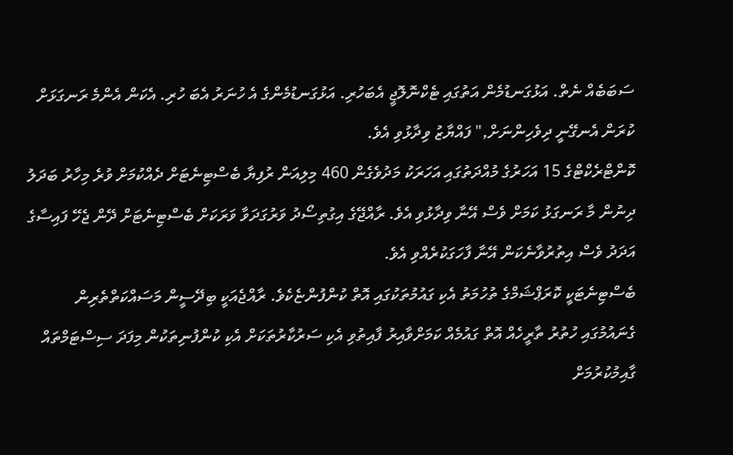ސަބަބެއް ނެތް. އަޅުގަނޑުމެން އަތުގައި ޓެކްނޮލޮޖީ އެބަހުރި. އަޅުގަނޑުމެންގެ އެ ހުނަރު އެބަ ހުރި. އެކަން އެންމެ ރަނގަޅަށް ކުރަން އެނގޭނީ ދިވެހިންނަށް," ފައްޔާޒު ވިދާޅުވި އެވެ.
ކޮންޓްރެކްޓްގެ 15 އަހަރުގެ މުއްދަތުގައި އަހަރަކު މަދުވެގެން 460 މިލިއަން ރުފިޔާ ބެސްޓިނެޓަށް ދެއްކުމަށް ވުރެ މިހާރު ބަދަލު ދިނުން މާ ރަނގަޅު ކަމަށް ވެސް އޭނާ ވިދާޅުވި އެވެ. ރާއްޖޭގެ އިގުތިސޯދު ވަރުގަދަވާ ވަރަކަށް ބެސްޓިނެޓަށް ދޭން ޖެހޭ ފައިސާގެ އަދަދު ވެސް އިތުރުވާނެކަން އޭނާ ފާހަގަކުރެއްވި އެވެ.
ބެސްޓިނެޓަކީ ކޮރަޕްޝަމްގެ ތުހުމަތު އެކި ގައުމުތަކުގައި އޮތް ކުންފުންޏެކެވެ. ރާއްޖެއަކީ ބިދޭސީން މަސައްކަތްތެރިން ގެނައުމުގައި ހުތުރު ތާރީހެއް އޮތް ގައުމެއް ކަމަށްވާއިރު ފާއިތުވި އެކި ސަރުކާރުތަކަށް އެކި ކުންފުނިތަކުން މިފަދަ ސިސްޓަމްތައް ގާއިމުކުރުމަށް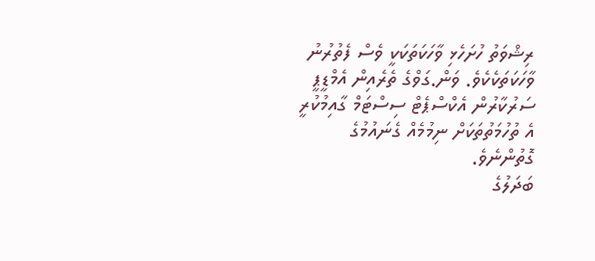ރިޝްވަތު ހުށަހެޅި ވާހަކަތަކަކީ ވެސް ފެތުރުނު ވާހަކަތަކެކެވެ. ވަން.ގަވްގެ ތެރެއިން އެމްޑީޕީ ސަރުކާރުން އެކްސްޕެޓް ސިސްޓަމް ގާއިމުކުރީ އެ ތުހުމަތުތަކަށް ނިމުމެއް ގެނައުމުގެ ގޮތުންނެވެ.
ބަދަލުގެ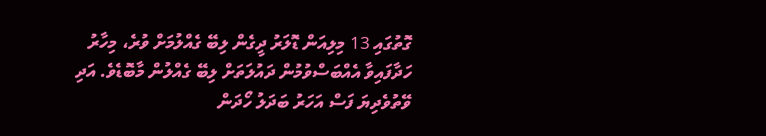ގޮތުގައި 13 މިލިއަން ޑޮލަރު ދީގެން ލިބޭ ގެއްލުމަށް ވުރެ، މިހާރު ހަދާފައިވާ އެއްބަސްވުމުން ދައުލަތަށް ލިބޭ ގެއްލުން މާބޮޑެވެ. އަދި ވޭތުވެދިޔަ ފަސް އަހަރު ބަދަލު ހޯދަން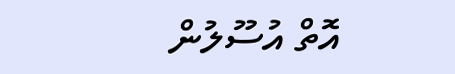އޮތް އުސޫލުން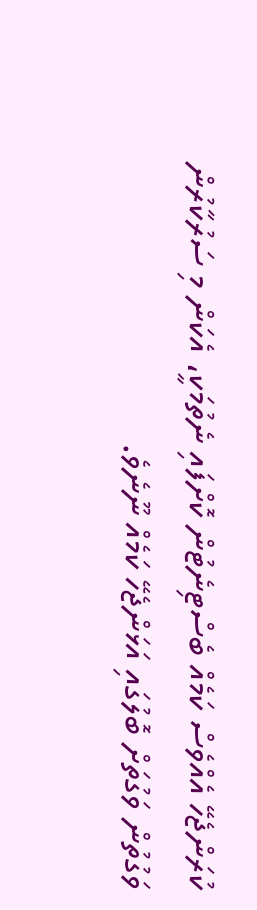ކުރަންޖެހޭ އެއްވެސް ކަމެއް ބެސްޓިނެޓުން ކޮށްފައި ނެތުމަކީ، އެކަން މި ސަރުކާރުން ވަގުތުން ވަގުތަށް ބޮލުގައި އަޅަންޖެހޭ ކަމެއް ނޫނެވެ.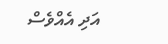އަދި އެއްވެސް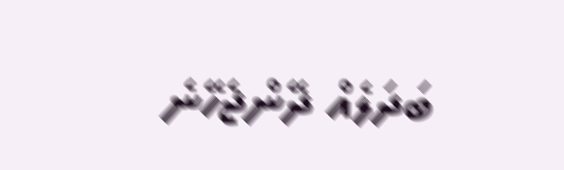ބަދަލެއް ދޭންޖެހޭނެ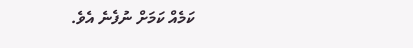ކަމެއް ކަމަށް ނުފެނެ އެވެ.